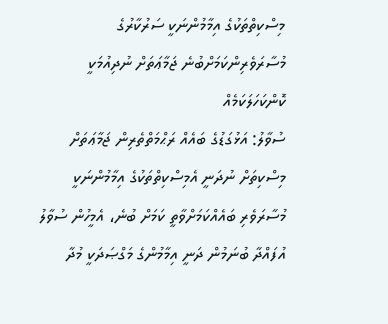މިސްކިތްތަކުގެ އިމާމުންނަކީ ސަރުކާރުގެ މުސާރަވެރިންކަމަށްބުނެ ޖަމާޢަތަށް ނުދިއުމަކީ ކޮންކަހަލަކަމެއް
ސުވާލު: އަޅުގަޑުގެ ބައެއް ރަޙްމަތްތެރިން ޖަމާޢަތަށް މިސްކިތަށް ނުދަނީ އެމިސްކިތްތަކުގެ އިމާމުންނަކީ މުސާރަވެރި ބައެއްކަމަށްވާތީ ކަމަށް ބުނެ، އެމީހުން ސުވާލު އުފައްދާ ބުނަމުން ދަނީ އިމާމުންގެ މަގްޞަދަކީ މުދާ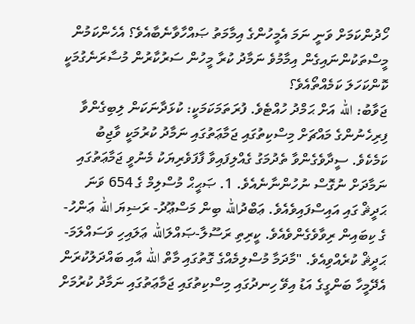ހޯދުންކަމަށް ވަނީ ނަމަ އެމީހުންގެ އިމާމަތު ޞައްހާވާނެބާއެވެ؟ އެހެންކަމުން މީސްތަކުންނައިގެން އިމާމުވެ ނަމާދު ކުރާ މީހުން ސަރުކާރުން މުސާރަނެގުމަކީ ކޮންކަހަލަ ކަމެއްތޯއެވެ؟
ޖަވާބު: الله އަށް ޙަމްދު ހުއްޓެވެ. ފުރަތަމަކަމަކީ: ކުޅަދާނަކަން ލިބިގެންވާ ފިރިހެނުންގެ މައްޗަށް މިސްކިތުގައި ޖަމާޢަތުގައި ނަމާދު ކުރުމަކީ ވާޖިބު ކަމެކެވެ. ސީދާވެގެންވާ ތެދުމަގު ގެއްލިފައިވާ ފާފަވެރިޔަކު މެނުވީ ޖަމާޢަތުގައި ނަމާދަށް ނުގޮސް ނުހުންނާނެއެވެ. 1. ޞަޙީޙް މުސްލިމް ގެ 654 ވަނަ ޙަދީޘް ގައި އައިސްފައިވެއެވެ. ޢަބްދުالله ބިން މަސްޢޫދު- ރަޟިޔަ الله ޢަންހު- ގެ ކިބައިން ރިވާވެގެންވެއެވެ. ކީރިތި ރަސޫލާ-ޞައްލަالله ޢަލައިހި ވަސައްލަމަ- ޙަދީޘް ކުރެއްވިއެވެ. "މާދަމާ މުސްލިމެއްގެ ގޮތުގައި މާތް الله އާއި ބައްދަލުކުރަން އެދޭމީހާ ބަންގީގެ އަޑު އިވޭ ހިނދުގައި މިސްކިތުގައި ޖަމާޢަތުގައި ނަމާދު ކުރުމަށް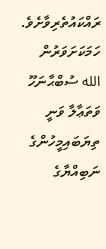ރައްކައުތެރިވާށެވެ. ހަމަކަށަވަރުން الله ސުބްޙާނަހޫ ވަތަޢާލާ ވަނީ ތިޔަބައިމީހުންގެ ނަބިއްޔާގެ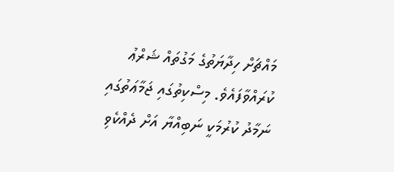މައްޗަށް ހިދާޔަތުގެ މަގުތައް ޝަރްޢު ކުރައްވާފައެވެ. މިސްކިތުގައި ޖަމާޢަތުގައި ނަމާދު ކުރުމަކީ ނަބިއްޔާ އަށް ދެއްކެވި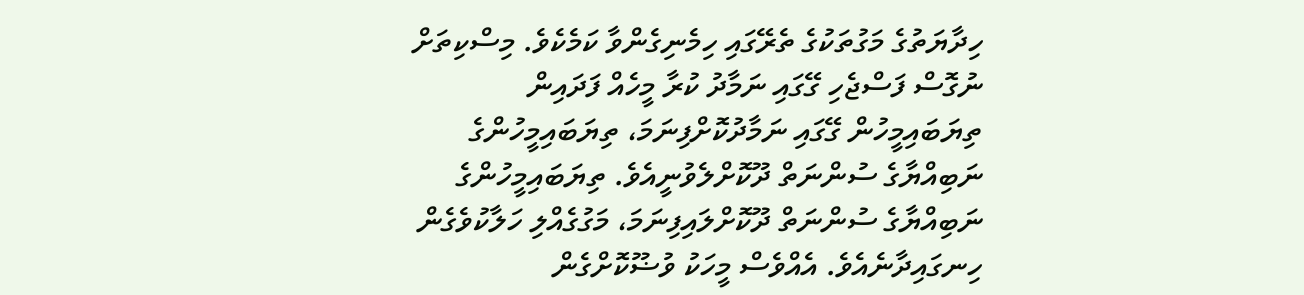ހިދާޔަތުގެ މަގުތަކުގެ ތެރޭގައި ހިމެނިގެންވާ ކަމެކެވެ. މިސްކިތަށް ނުގޮސް ފަސްޖެހި ގޭގައި ނަމާދު ކުރާ މީހެއް ފަދައިން ތިޔަބައިމީހުން ގޭގައި ނަމާދުކޮށްފިނަމަ، ތިޔަބައިމީހުންގެ ނަބިއްޔާގެ ސުންނަތް ދޫކޮށްލެވުނީއެވެ. ތިޔަބައިމީހުންގެ ނަބިއްޔާގެ ސުންނަތް ދޫކޮށްލައިފިނަމަ، މަގުގެއްލި ހަލާކުވެގެން ހިނގައިދާނެއެވެ. އެއްވެސް މީހަކު ވުޟޫކޮށްގެން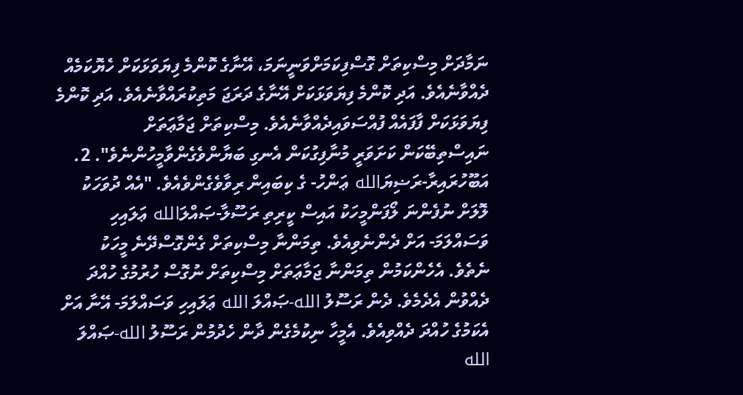ނަމާދަށް މިސްކިތަށް ގޮސްފިކަމަށްވަނީނަމަ، އޭނާގެ ކޮންމެ ފިޔަވަޅަކަށް ހެޔޮކަމެއް ދެއްވާނެއެވެ. އަދި ކޮންމެ ފިޔަވަޅަކަށް އޭނާގެ ދަރަޖަ މަތިކުރައްވާނެއެވެ. އަދި ކޮންމެ ފިޔަވަޅަކަށް ފާފައެއް ފުއްސަވައިދެއްވާނެއެވެ. މިސްކިތަށް ޖަމާޢަތަށް ނައިސްތިބޭކަން ކަށަވަރީ މުނާފިގުކަން އެނގި ބަޔާންވެގެންވާމީހުންނެވެ". 2. އަބޫހުރައިރާ-ރަޟިޔަالله ޢަންހު- ގެ ކިބައިން ރިވާވެގެންވެއެވެ. "އެއް ދުވަހަކު ލޮލަށް ނުފެންނަ ލޯފަންމީހަކު އައިސް ކީރިތި ރަސޫލާ-ޞައްލަالله ޢަލައިހި ވަސައްލަމަ- އަށް ދެންނެވިއެވެ. ތިމަންނާ މިސްކިތަށް ގެންގޮސްދޭނެ މީހަކު ނެތެވެ. އެހެންކަމުން ތިމަންނާ ޖަމާޢަތަށް މިސްކިތަށް ނުގޮސް ހުރުމުގެ ހުއްދަ ދެއްވުން އެދެމެވެ. ދެން ރަސޫލު الله-ޞައްލަ الله ޢަލައިހި ވަސައްލަމަ- އޭނާ އަށް އެކަމުގެ ހުއްދަ ދެއްވިއެވެ. އެމީހާ ނިކުމެގެން ދާން ހެދުމުން ރަސޫލު الله-ޞައްލަ الله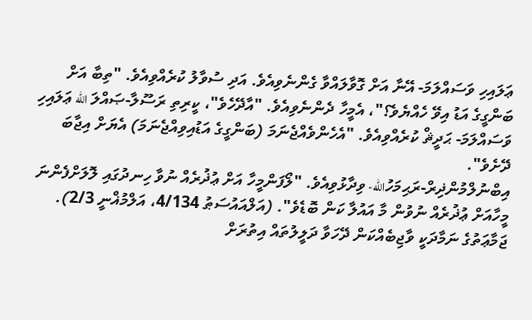ޢަލައިހި ވަސައްލަމަ- އޭނާ އަށް ގޮވާލައްވާ ގެންނެވިއެވެ. އަދި ސުވާލު ކުރެއްވިއެވެ. "ތިބާ އަށް ބަންގީގެ އަޑު އިވޭ ހެއްޔެވެ؟"، އެމީހާ ދެންނެވިއެވެ. "އާދޭހެވެ"، ކީރިތި ރަސޫލާ-ޞައްލަ الله ޢަލައިހި ވަސައްލަމަ- ޙަދީޘް ކުރެއްވިއެވެ. "އެހެންވެއްޖެނަމަ (ބަންގީގެ އަޑުއިވިއްޖެނަމަ) އެޔަށް އިޖާބަ ދޭށެވެ".
އިބްނުލްމުންޛިރް-ރަޙިމަހުالله- ވިދާޅުވިއެވެ. "ލޯފަންމީހާ އަށް ޢުޛުރެއް ނުވާ ހިނދުގައި ލޮލަށްފެންނަ މީހާއަށް ޢުޛުރެއް ނުވުން މާ އައުލާ ކަން ބޮޑެވެ". (އަލްއައުސަޠު 4/134، އަލްމުޣްނީ 2/3).
ޖަމާޢަތުގެ ނަމާދަކީ ވާޖިބެއްކަން ދޭހަވާ ދަލީލުތައް އިތުރަށް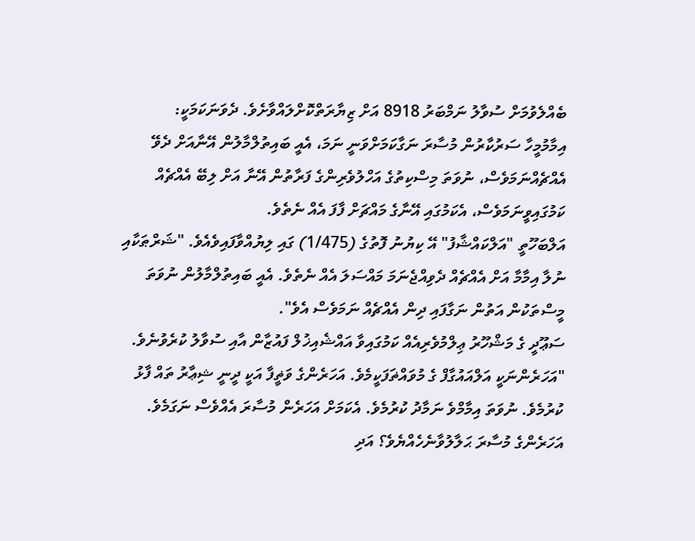ބެއްލެވުމަށް ސުވާލު ނަމްބަރު 8918 އަށް ޒިޔާރަތްކޮށްލައްވާށެވެ. ދެވަނަކަމަކީ:
އިމާމުމީހާ ސަރުކާރުން މުސާރަ ނަގާކަމަށްވަނީ ނަމަ، އެއީ ބައިތުލްމާލުން އޭނާއަށް ދެވޭ އެއްޗެއްނަމަވެސް، ނުވަތަ މިސްކިތުގެ އަހްލުވެރިންގެ ފަރާތުން އޭނާ އަށް ލިބޭ އެއްޗެއް ކަމުގައިވީނަމަވެސް، އެކަމުގައި އޭނާގެ މައްޗަށް ފާފަ އެއް ނެތެވެ.
އަލްބަހޫތީ "އަލްކައްޝާފު" އޭ ކިޔުނު ފޮތުގެ (1/475) ގައި ލިޔުއްވާފައިވެއެވެ. "ޝަރްޠަކާއި ނުލާ އިމާމާ އަށް އެއްޗެއް ދެވިއްޖެނަމަ މައްސަލަ އެއް ނެތެވެ. އެއީ ބައިތުލްމާލުން ނުވަތަ މީސްތަކުން އަތުން ނަގާފައި ދިން އެއްޗެއް ނަމަވެސް އެވެ".
ސަޢޫދީ ގެ މަޝްހޫރު ޢިލްމުވެރިއެއް ކަމުގައިވާ އައްޝެއިޚުލް ފައުޒާން އާއި ސުވާލު ކުރެވުނެވެ. "އަހަރެންނަކީ އަލްއައުގާފް ގެ މުވައްޡަފަކީމެވެ. އަހަރެންގެ ވަޡީފާ އަކީ ދީނީ ޝިޢާރު ތައް ފާޅު ކުރުމެވެ. ނުވަތަ އިމާމްވެ ނަމާދު ކުރުމެވެ. އެކަމަށް އަހަރެން މުސާރަ އެއްވެސް ނަގަމެވެ. އަހަރެންގެ މުސާރަ ޙަލާލުވާނެހެއްޔެވެ؟ އަދި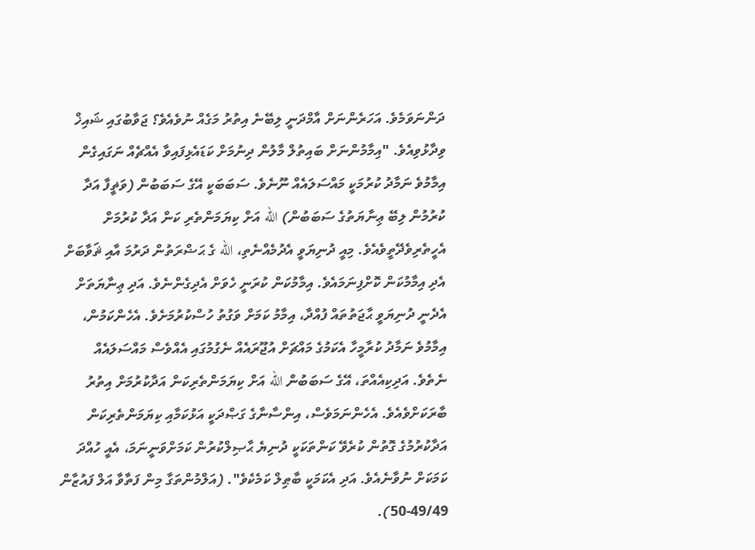ދަންނަވަމެވެ. އަހަރެންނަށް އާމްދަނީ ލިބޭނެ އިތުރު މަގެއް ނުވެއެވެ؟ ޖަވާބުގައި ޝައިޚް ވިދާޅުވިއެވެ. "އިމާމުންނަށް ބައިތުލް މާލުން ދިނުމަށް ކަޑައެޅިފައިވާ އެއްޗެއް ނަގައިގެން އިމާމުވެ ނަމާދު ކުރުމަކީ މައްސަލައެއް ނޫނެވެ. ސަބަބަކީ އޭގެ ސަބަބުން (ވަޡީފާ އަދާ ކުރުމުން ލިބޭ ޢިނާޔަތުގެ ސަބަބުން) الله އަށް ކިޔަމަންތެރި ކަން އަދާ ކުރުމަށް އެހީތެރިވެދޭތީވެއެވެ. މިއީ ދުނިޔަވީ އެދުމެއްނެތި، الله ގެ ޙަޟްރަތުން ދަރުމަ އާއި ޘަވާބަށް އެދި އިމާމުކަން ކޮށްފިނަމައެވެ. އިމާމުކަން ކުރަނީ ހެވަށް އެދިގެންނެވެ. އަދި ޢިނާޔަތަށް އެދެނީ ދުނިޔަވީ ޙާޖަތުތައް ފުއްދާ، އިމާމު ކަމަށް ވަގުތު ހުސްކުރުމަށެވެ. އެހެންކަމުން، އިމާމުވެ ނަމާދު ކުރާމީހާ އެކަމުގެ މައްޗަށް އުޖޫރައެއް ނެގުމުގައި އެއްވެސް މައްސަލައެއް ނެތެވެ. އަދިކިއެއްތަ، އޭގެ ސަބަބުން الله އަށް ކިޔަމަންތެރިކަން އަދާކުރުމަށް އިތުރު ބާރަކަށްވެއެވެ. އެހެންނަމަވެސް، އިންސާނާގެ ގަޞްދަކީ އަޅުކަމާއި ކިޔަމަންތެރިކަން އަދާކުރުމުގެ ގޮތުން ކުރެވޭ ކަންތަކަކީ ދުނިޔެ ޙާޞިލްކުރުން ކަމަށްވަނީނަމަ، އެއީ ހުއްދަ ކަމަކަށް ނުވާނެއެވެ. އަދި އެކަމަކީ ބާޠިލް ކަމެކެވެ". (އަލްމުންތަގާ މިން ފަތާވާ އަލް ފައުޒާން 49/49-50).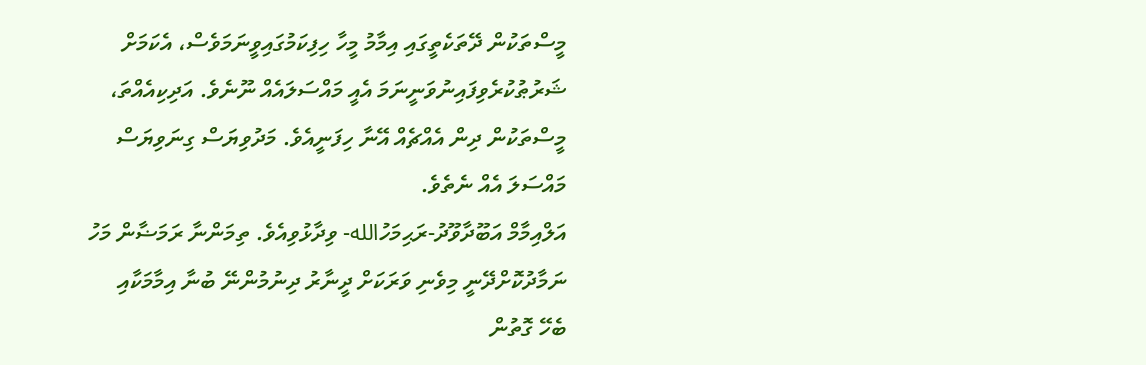މީސްތަކުން ދޭތަކެތީގައި އިމާމު މީހާ ހިފިކަމުގައިވީނަމަވެސް، އެކަމަށް ޝަރުޠުކުރެވިފައިނުވަނީނަމަ އެއީ މައްސަލައެއް ނޫނެވެ. އަދިކިއެއްތަ، މީސްތަކުން ދިން އެއްޗެއް އޭނާ ހިފަނީއެވެ. މަދުވިޔަސް ގިނަވިޔަސް މައްސަލަ އެއް ނެތެވެ.
އަލްއިމާމް އަބޫދާވޫދު-ރަޙިމަހުالله- ވިދާޅުވިއެވެ. ތިމަންނާ ރަމަޟާން މަހު ނަމާދުކޮށްދޭނީ މިވެނި ވަރަކަށް ދީނާރު ދިނުމުންނޭ ބުނާ އިމާމަކާއި ބެހޭ ގޮތުން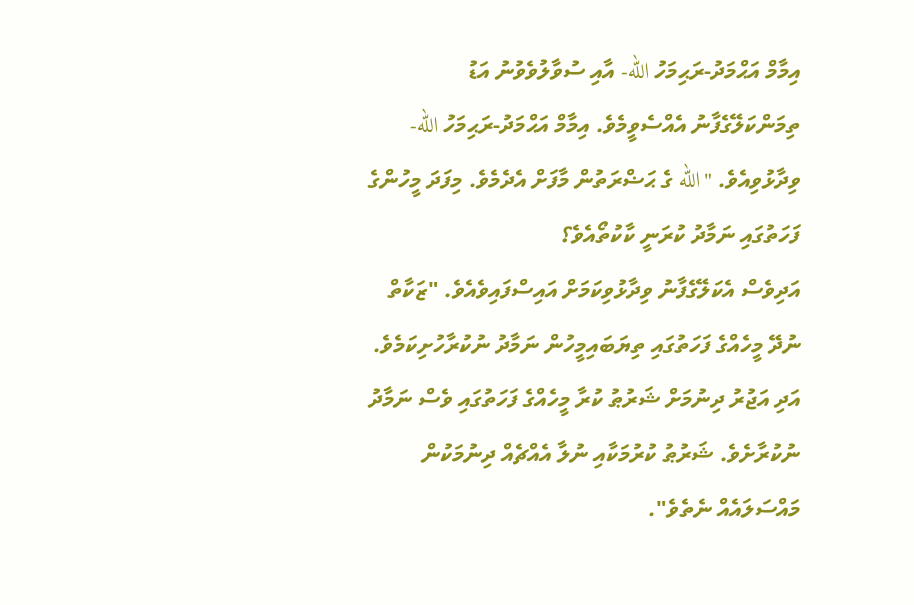އިމާމް އަޙްމަދު-ރަޙިމަހު الله- އާއި ސުވާލުވެވުނު އަޑު ތިމަންކަލޭގެފާނު އެއްސެވީމެވެ. އިމާމް އަޙްމަދު-ރަޙިމަހު الله- ވިދާޅުވިއެވެ. "الله ގެ ޙަޟްރަތުން މާފަށް އެދެމެވެ. މިފަދަ މީހުންގެ ފަހަތުގައި ނަމާދު ކުރަނީ ކާކުތޯއެވެ؟
އަދިވެސް އެކަލޭގެފާނު ވިދާޅުވިކަމަށް އައިސްފައިވެއެވެ. "ޒަކާތް ނުދޭ މީހެއްގެ ފަހަތުގައި ތިޔަބައިމީހުން ނަމާދު ނުކުރާހުށިކަމެވެ. އަދި އަޖުރު ދިނުމަށް ޝަރުޠު ކުރާ މީހެއްގެ ފަހަތުގައި ވެސް ނަމާދު ނުކުރާށެވެ. ޝަރުޠު ކުރުމަކާއި ނުލާ އެއްޗެއް ދިނުމަކުން މައްސަލައެއް ނެތެވެ".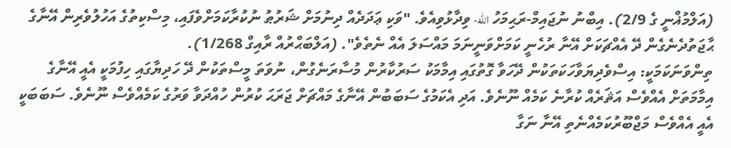(އަލްމުޣްނީ ގެ 2/9). އިބްނު ނުޖައިމް-ރަޙިމަހު الله- ވިދާޅުވިއެވެ. "ވަކި ޢަދަދެއް ދިނުމަށް ޝަރުޠު ނުކުރާކަމަށްވެފައި، މިސްކިތުގެ އަހުލުވެރިން އޭނާގެ ޙާޖަތުދެނެގެން ދޭ އެއްޗަކަށް އޭނާ ރުހެނީ ކަމަށްވަނީނަމަ މައްސަލަ އެއް ނެތެވެ". (އަލްބަޙްރުއް ރާއިގް 1/268).
ތިންވަނަކަމަކީ: އިސްވެދިޔަވާހަކަތަކުން ދޭހަވާ ގޮތުގައި އިމާމަކު ސަރުކާރުން މުސާރަނެގުން، ނުވަތަ މީސްތަކުން ދޭ ހަދިޔާގައި ހިފުމަކީ އެއީ އޭނާގެ އިމާމަތަށް އެއްވެސް އަޘަރެއް ކުރާނެ ކަމެއް ނޫނެވެ. އަދި އެކަމުގެ ސަބަބުން އޭނާގެ މައްޗަށް ޖަރަޙަ ކުރުން ހުއްދަވާ ވަރުގެ ކަމެއްވެސް ނޫނެވެ. ސަބަބަކީ އެއީ އެއްވެސް މަޖްބޫރުކަމެއްނެތި އޭނާ ނަގާ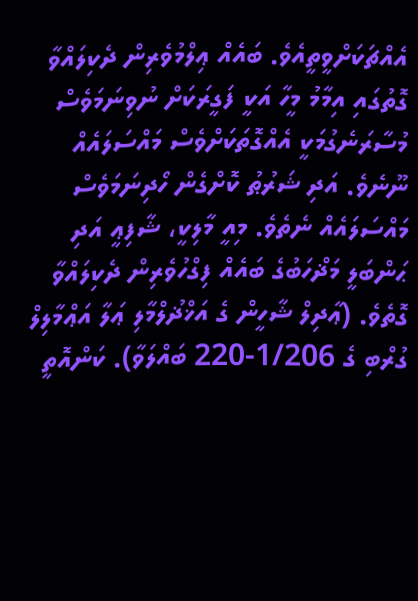އެއްޗަކަށްވީތީއެވެ. ބައެއް ޢިލްމުވެރިން ދެކިލައްވާ ގޮތުގައި އިމާމު މީހާ އަކީ ފަގީރަކަށް ނުވިނަމަވެސް މުސާރަނެގުމަކީ އެއްގޮތަކަށްވެސް މައްސަލައެއް ނޫނެވެ. އަދި ޝަރުޠު ކޮށްގެން ހޯދިނަމަވެސް މައްސަލައެއް ނެތެވެ. މިއީ މާލިކީ، ޝާފިޢީ އަދި ޙަންބަލީ މަޛްހަބުގެ ބައެއް ފިގްހުވެރިން ދެކިލައްވާ ގޮތެވެ. (ޢާދިލް ޝާހީން ގެ އަޚްޛުލްމާލި ޢަލާ އަޢްމާލިލް ގުރްބި ގެ 1/206-220 ބައްލަވާ). ކަންއޮތީ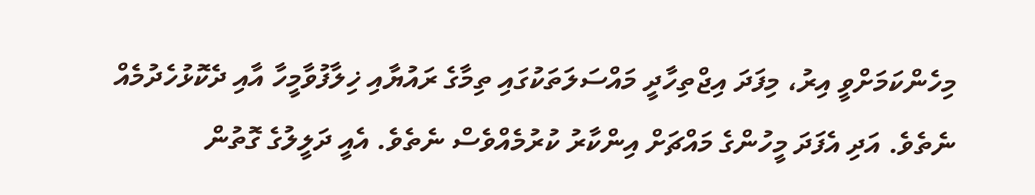މިހެންކަމަށްވީ އިރު، މިފަދަ އިޖްތިހާދީ މައްސަލަތަކުގައި ތިމާގެ ރައުޔާއި ޚިލާފުވާމީހާ އާއި ދެކޮޅުހެދުމެއް ނެތެވެ. އަދި އެފަދަ މީހުންގެ މައްޗަށް އިންކާރު ކުރުމެއްވެސް ނެތެވެ. އެއީ ދަލީލުގެ ގޮތުން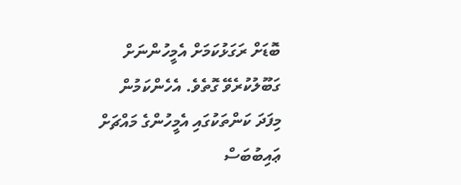ބޮޑަށް ރަގަޅުކަމަށް އެމީހުންނަށް ގަބޫލުކުރެވޭ ގޮތެވެ. އެހެންކަމުން މިފަދަ ކަންތަކުގައި އެމީހުންގެ މައްޗަށް ޢައިބުބަސް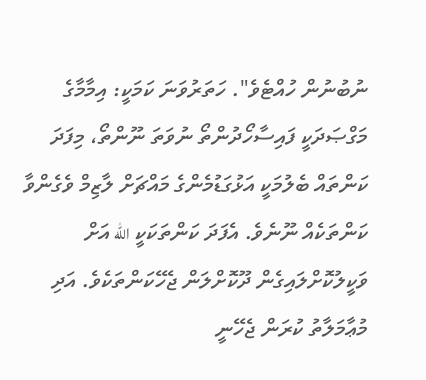ނުބުނުން ހުއްޓެވެ". ހަތަރުވަނަ ކަމަކީ: އިމާމާގެ މަގްޞަދަކީ ފައިސާހޯދުންތޯ ނުވަތަ ނޫންތޯ، މިފަދަ ކަންތައް ބެލުމަކީ އަޅުގަޑުމެންގެ މައްޗަށް ލާޒިމް ވެގެންވާ ކަންތަކެއް ނޫނެވެ. އެފަދަ ކަންތަކަކީ الله އަށް ވަކީލުކޮށްލައިގެން ދޫކޮށްލަން ޖެހޭކަންތަކެވެ. އަދި މުޢާމަލާތު ކުރަން ޖެހޭނީ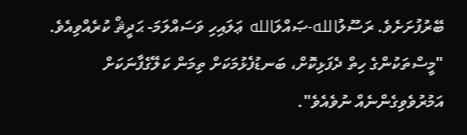ބޭރުފުށަށެވެ. ރަސޫލުالله-ޞައްލަالله ޢަލައިހި ވަސައްލަމަ- ޙަދީޘް ކުރެއްވިއެވެ. "މީސްތަކުންގެ ހިތް ދެފަޅިކޮށް، ބަނޑުފެޅުމަކަށް ތިމަން ކަލޭގެފާނަކަށް އަމުރުވެވިގެންނެއް ނުވެއެވެ".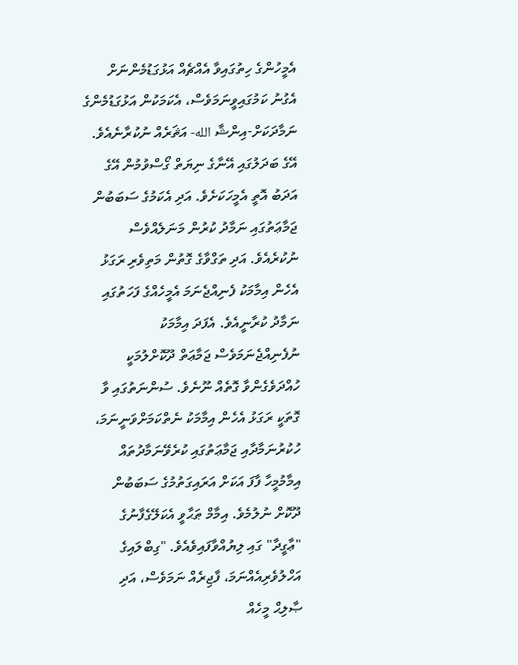އެމީހުންގެ ހިތުގައިވާ އެއްޗެއް އަޅުގަޑުމެންނަށް އެގުނު ކަމުގައިވީނަމަވެސް، އެކަމަކުން އަޅުގަޑުމެންގެ ނަމާދަކަށް-އިންޝާ الله- އަޘަރެއް ނުކުރާނެއެވެ. އޭގެ ބަދަލުގައި އޭނާގެ ނިޔަތް ގޯސްވުމުން އޭގެ އަދަބު އޮތީ އެމީހަކަށެވެ. އަދި އެކަމުގެ ސަބަބުން ޖަމާޢަތުގައި ނަމާދު ކުރުން މަނަލެއްވެސް ނުކުރެއެވެ. އަދި ތަގްވާގެ ގޮތުން މަތިވެރި ރަގަޅު އެހެން އިމާމަކު ފެނިއްޖެނަމަ އެމީހެއްގެ ފަހަތުގައި ނަމާދު ކުރާނީއެވެ. އެފަދަ އިމާމަކު ނުފެނިއްޖެނަމަވެސް ޖަމާޢަތް ދޫކޮށްލުމަކީ ހުއްދަވެގެންވާ ގޮތެއް ނޫނެވެ. ސުންނަތުގައި ވާ ގޮތަކީ ރަގަޅު އެހެން އިމާމަކު ނެތްކަމަށްވަނީނަމަ، ހުކުރުނަމާދާއި ޖަމާޢަތުގައި ކުރެވޭނަމާދުތައް އިމާމުމީހާ ފާފަ އަކަށް އަރައިގަތުމުގެ ސަބަބުން ދޫކޮށް ނުލުމެވެ. އިމާމް ޠަޙާވީ އެކަލޭގެފާނުގެ "ޢާގީދާ" ގައި ލިޔުއްވާފައިވެއެވެ. "ގިބްލައިގެ އަހްލުވެރިއެއްނަމަ، ފާޖިރެއް ނަމަވެސް، އަދި ޞާލިޙް މީހެއް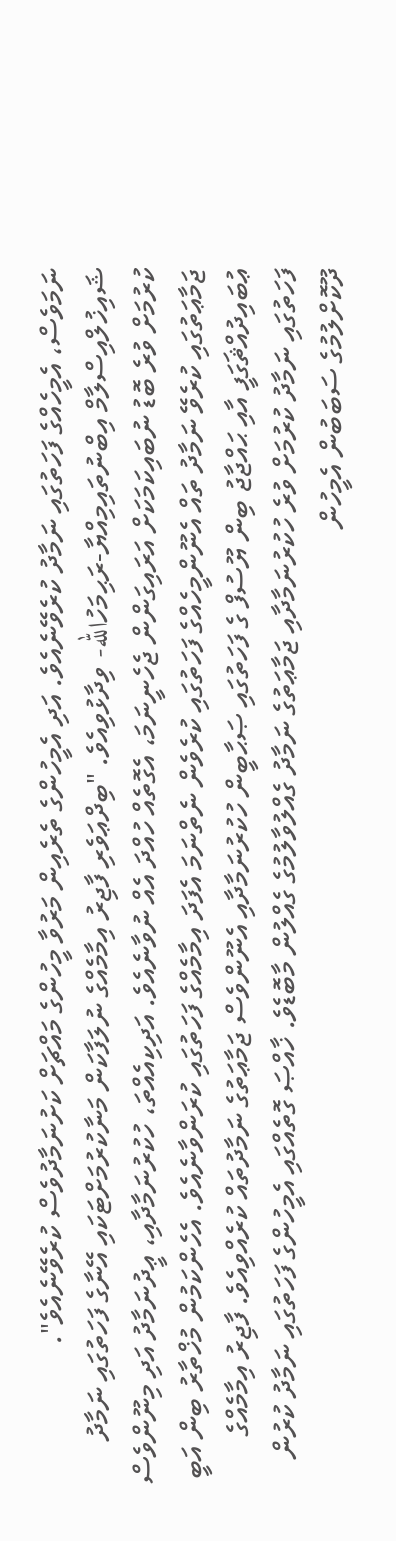ނަމަވެސް، އެމީހެއްގެ ފަހަތުގައި ނަމާދު ކުރެވޭނެއެވެ. އަދި އެމީހުންގެ ތެރެއިން މަރުވާ މީހުންގެ މައްޗަށް ކަށުނަމާދުވެސް ކުރެވޭނެއެވެ". ޝައިޚުލްއިސްލާމް އިބްނުތައިމިއްޔާ-ރަޙިމަހުالله- ވިދާޅުވިއެވެ. "ބިދްޢަވެރި ފާޖިރު އިމާމެއްގެ ނުލަފާކަން މަނާކުރުމަށްޓަކައި އޭނާގެ ފަހަތުގައި ނަމާދު ކުރުމަށް ވުރެ ބޮޑު ނުބައިކަމަކަށް އަރައިގަންން ޖެހެނީނަމަ، އެގޮތެއް ހުއްދަ އެއް ނުވާނެއެވެ. އަދިކިއެއްތަ، ހުކުރުނަމާދާއި، ޢީދުނަމާދު އަދި މިނޫންވެސް ޖަމާޢަތުގައި ކުރެވޭ ނަމާދު ތައް އެނޫންމީހެއްގެ ފަހަތުގައި ކުރެވެން ނެތްނަމަ އެފަދަ އިމާމެއްގެ ފަހަތުގައި ކުރަންވާނެއެވެ. އެހެންކަމުން މުޚްތާރު ބިން އަބީ ޢުބައިދުއްޘަގަފީ އާއި ޙައްޖާޖު ބިން ޔޫސުފް ގެ ފަހަތުގައި ޞަޙާބީން ހުކުރުނަމާދާއި އެނޫންވެސް ޖަމާޢަތުގެ ނަމާދުތައް ކުރެއްވިއެވެ. ފާޖިރު އިމާމެއްގެ ފަހަތުގައި ނަމާދު ކުރުމަށް ވުރެ ހުކުރުނަމާދާއި ޖަމާޢަތުގެ ނަމާދު ގެއްލުވާލުމުގެ ގެއްލުން މާބޮޑެވެ. ޚާއްޞަ ގޮތެއްގައި އެމީހުންގެ ފަހަތުގައި ނަމާދު ކުރުން ދޫކޮށްލުމުގެ ސަބަބުން އެމީހުން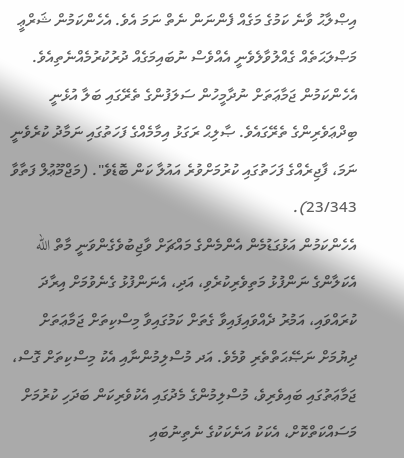އިޞްލާޙު ވާނެ ކަމުގެ މަގެއް ފެންނަން ނެތް ނަމަ އެވެ. އެހެންކަމުން ޝަރްޢީ މަޞްލަޙަތެއް ގެއްލުވާލެވެނީ އެއްވެސް ނުބައިމަގެއް ދުރުކުރުމެއްނެތިއެވެ. އެހެންކަމުން ޖަމާޢަތަށް ނުދާމީހުން ސަލަފުންގެ ތެރޭގައި ބަލާ އުޅެނީ ބިދްޢަވެރިންގެ ތެރޭގައެވެ. ޞާލިޙް ރަގަޅު އިމާމެއްގެ ފަހަތުގައި ނަމާދު ކުރެވެނީ ނަމަ، ފާޖިރެއްގެ ފަހަތުގައި ކުރުމަށްވުރެ އައުލާ ކަން ބޮޑެވެ". (މަޖްމޫޢުލް ފަތާވާ 23/343).
އެހެންކަމުން އަޅުގަޑުމެން އެންމެންގެ މައްޗަށް ވާޖިބުވެގެންވަނީ މާތް الله އެކަލާންގެ ނަންފުޅު މަތިވެރިކުރެވި، އަދި، އެނަންފުޅު ގެނެވުމަށް އިރާދަ ކުރައްވައި، އަމުރު ދެއްވައިފައިވާ ގެތަށް ކަމުގައިވާ މިސްކިތަށް ޖަމާޢަތަށް ދިޔުމަށް ނަޞޭޙަތްތެރި ވުމެވެ. އަދ މުސްލިމުންނާއި އެކު މިސްކިތަށް ގޮސް، ޖަމާޢަތުގައި ބައިވެރިވެ، މުސްލިމުންގެ މެދުގައި އެކުވެރިކަން ބަދަހި ކުރުމަށް މަސައްކަތްކޮށް، އެކަކު އަނެކަކުގެ ނެތިނުބައި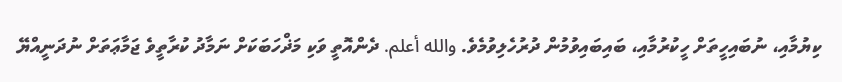ކިޔުމާއި، ނުބައިހީތަށް ހީކުރުމާއި، ބައިބައިވުމުން ދުރުހެލިވުމެވެ. والله أعلم. ދެންއޮތީ ވަކި މަޛްހަބަކަށް ނަމާދު ކުރާތީވެ ޖަމާޢަތަށް ނުދަނީއްޔޭ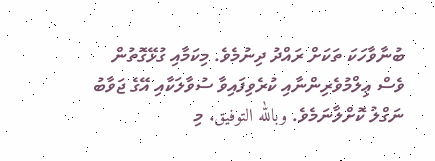ބުނާވާހަކަ ތަކަށް ރައްދު ދިނުމެވެ. މިކަމާއި ގުޅޭގޮތުން ވެސް ޢިލްމުވެރިންނާއި ކުރެވިފައިވާ ސުވާލަކާއި އޭގެ ޖަވާބު ނަގްލު ކޮށްލާނަމެވެ. وبالله التوفيق. މި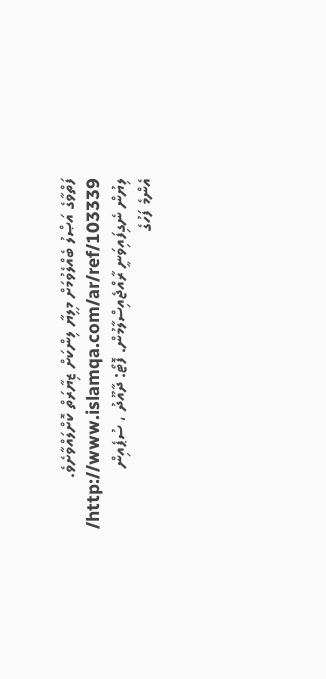ފަތްވާގެ އަޞްލު ބެއްލެވުމަށް މިލިޔާ ލިންކަށް ޒިޔާރަތް ކޮށްލައްވާށެވެ. http://www.islamqa.com/ar/ref/103339/ ލިޔުން ނެގިފައިވަނީ ރާއްޖެއިސްލާމުން. ފޮޓޯ: ދާއޫދު ، ސުޕެއިން
އެންމެ ފަހުގެ